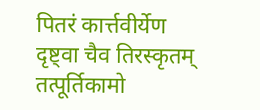पितरं कार्त्तवीर्येण दृष्ट्वा चैव तिरस्कृतम्
तत्पूर्तिकामो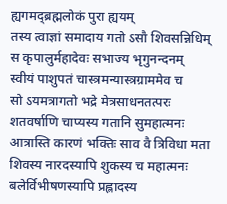ह्यगमद्ब्रह्मलोकं पुरा ह्ययम्
तस्य त्वाज्ञां समादाय गतो ऽसौ शिवसन्निधिम्
स कृपालुर्महादेवः सभाज्य भृगुनन्दनम्
स्वीयं पाशुपतं चास्त्रमन्यास्त्रग्राममेव च
सो ऽयमत्रागतो भद्रे मेत्रसाधनतत्परः
शतवर्षाणि चाप्यस्य गतानि सुमहात्मनः
आत्रास्ति कारणं भक्तिः साव वै त्रिविधा मता
शिवस्य नारदस्यापि शुकस्य च महात्मनः
बलेर्विभीषणस्यापि प्रह्लादस्य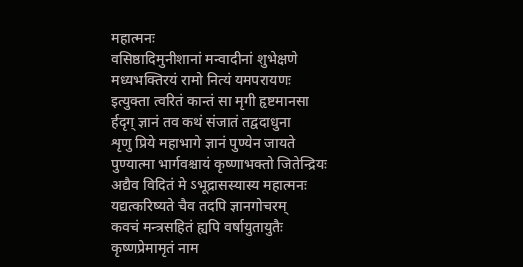महात्मनः
वसिष्ठादिमुनीशानां मन्वादीनां शुभेक्षणे
मध्यभक्तिरयं रामो नित्यं यमपरायणः
इत्युक्ता त्वरितं कान्तं सा मृगी हृष्टमानसा
र्हदृग् ज्ञानं तव कथं संजातं तद्वदाधुना
शृणु प्रिये महाभागे ज्ञानं पुण्येन जायते
पुण्यात्मा भार्गवश्चायं कृष्णाभक्तो जितेन्द्रियः
अद्यैव विदितं मे ऽभूद्रासस्यास्य महात्मनः
यद्यत्करिष्यते चैव तदपि ज्ञानगोचरम्
कवचं मन्त्रसहितं ह्यपि वर्षायुतायुतैः
कृष्णप्रेमामृतं नाम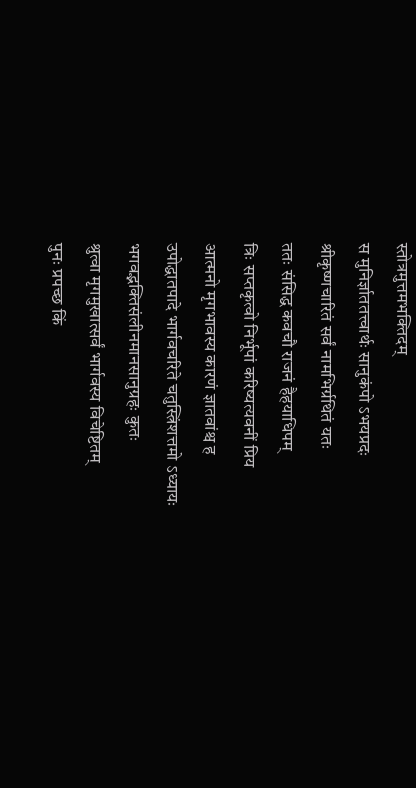स्तोत्रमुत्तमभक्तिदम्
स मुनिर्ज्ञाततत्त्वार्थः सानुकंपो ऽभयप्रदः
श्रीकृष्णचारितं सर्वं नामभिर्ग्रथितं यतः
ततः संसिद्ध कवचौ राजनं हैहयाधिपम्
त्रिः सप्तकृत्वो निर्भूपां करिष्यत्यवनीं प्रिय
आत्मनो मृगभावस्य कारणं ज्ञातवांश्च ह
उपोद्धातपादे भार्गवचरिते चतुस्त्रिंशत्तमो ऽध्यायः
भगवद्भक्तिसंलीनमानसानुग्रहः कुतः
श्रुत्वा मृगमुखात्सर्वं भार्गवस्य विचेष्टितम्
पुनः प्रपच्छ किं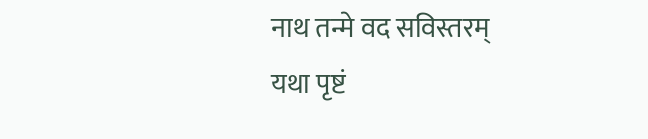नाथ तन्मे वद सविस्तरम्
यथा पृष्टं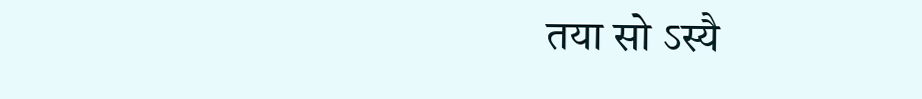तया सो ऽस्यै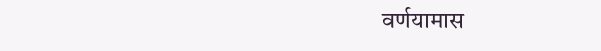वर्णयामास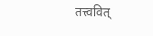तत्त्ववित्